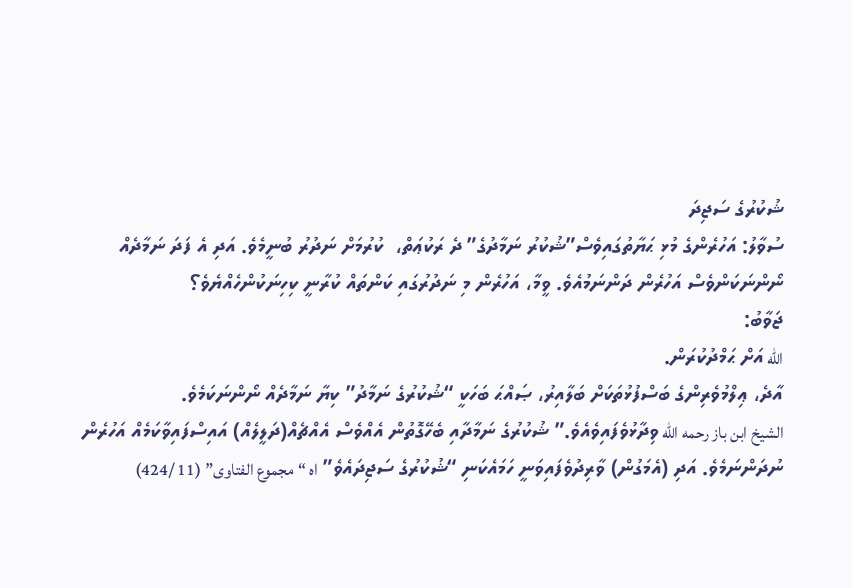ޝުކުރުގެ ސަޖިދަ
ސުވާލު: އަހުރެންގެ މުޅި ޙަޔާތުގައިވެސް”ޝުކުރު ނަމާދުގެ” ދެ ރަކުޢަތް،  ކުރުމަށް ނަދުރު ބުނީމެވެ. އަދި އެ ފަދަ ނަމާދެއް ނޯންނަކަންވެސް އަހުރެން ދަންނަމުއެވެ. ވީމާ، އަހުރެން މި ނަދުރުގައި ކަންތައް ކުރާނީ ކިހިނަކުންހެއްޔެވެ؟
ޖަވާބު:
الله އަށް ޙަމްދުކުރަން.
އާދެ، ޢިލްމުވެރިންގެ ބަސްފުޅުތަކަށް ބަލާއިރު، ޞައްޙަ ބަހަކީ “ޝުކުރުގެ ނަމާދު” ކިޔާ ނަމާދެއް ނޯންނަކަމެވެ.
الشيخ ابن باز رحمه الله ވިދާޅުވެފައިވެއެވެ.” ޝުކުރުގެ ނަމާދާއި ބެހޭގޮތުން އެއްވެސް އެއްޗެއް(ދަލީލެއް) އައިސްފައިވާކަމެއް އަހުރެން ނުދަންނަމެވެ. އަދި (އެމަގުން) ވާރިދުވެފައިވަނީ ހަމައެކަނި “ޝުކުރުގެ ސަޖިދައެވެ” اه “مجموع الفتاوى” (11 /424)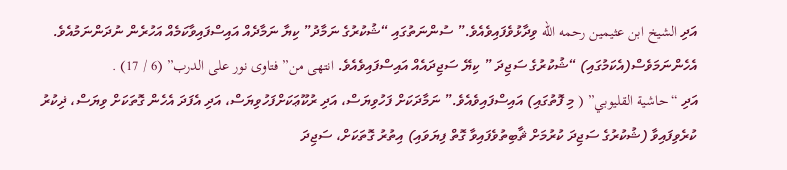އަދި الشيخ ابن عثيمين رحمه الله ވިދާޅުވެފައިވެއެވެ.” ސުންނަތުގައި “ޝުކުރުގެ ނަމާދު” ކިޔާ ނަމާދެއް އައިސްފައިވާކަމެއް އަހުރެން ނުދަންނަމުއެވެ. އެހެންނަމަވެސް(އެކަމުގައި) “ޝުކުރުގެ ސަޖިދަ ” ކިޔޭ ސަޖިދައެއް އައިސްފައިވެއެވެ. انتهى من” فتاوى نور على الدرب” (6 / 17) .
އަދި “حاشية القليوبي” ( މި ފޮތުގައި) އައިސްފައިވެއެވެ.” ނަމާދަކަށް ފަހުވިޔަސް، އަދި ރުކޫޢަކަށްފަހުވިޔަސް، އަދި އެފަދަ އެހެން ގޮތަކަށް ވިޔަސް، ޛިކުރު ކުރެވިފައިވާ (ޝުކުރުގެ ސަޖިދަ ކުރުމަށް ޘާބިތުވެފައިވާ ގޮތް ފިޔަވައި) އިތުރު ގޮތަކަށް، ސަޖިދަ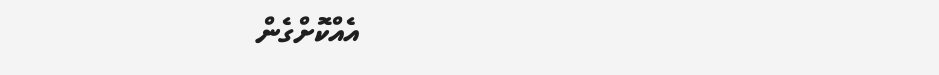އެއްކޮށްގެން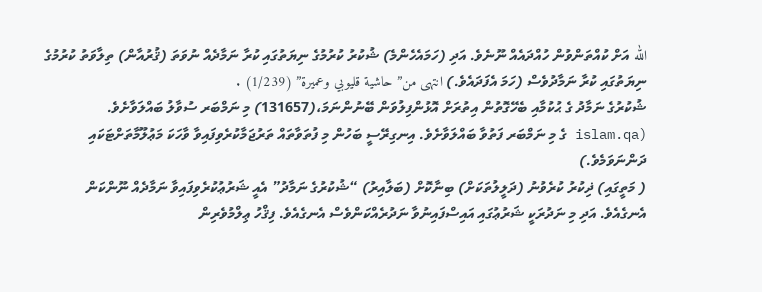الله އަށް ކުއްތަންވުން ހުއްދައެއް ނޫނެވެ. އަދި (ހަމައެހެންމެ) ޝުކުރު ކުރުމުގެ ނިޔަތުގައި ކުރާ ނަމާދެއް ނުވަތަ (ޤުރުއާން) ތިލާވަތު ކުރުމުގެ ނިޔަތުގައި ކުރާ ނަމާދުވެސް (ހަމަ އެފަދައެވެ.) انتهى من”حاشية قليوبي وعميرة” (1/239) .
ޝުކުރުގެ ނަމާދު ގެ ޙުކުމާއި ބެހޭގޮތުން އިތުރަށް އޮޅުންފިލުވަން ބޭނުންނަމަ،(131657) މި ނަމްބަރ ސުވާލު ބައްލަވާށެވެ.
(islam.qa ގެ މި ނަމްބަރ ފަތުވާ ބައްލަވާށެވެ. އިނގިރޭސީ ބަހުން މި ފުތަވާތައް ތަރުޖަމާކުރެވިފައިވާ ވާހަކަ މަޢުލޫމާތަށްޓަކައި ދަންނަވަމެވެ.)
( މަތީގައި) ޛިކުރު ކުރެވުނު (ދަލީލުތަކަށް) ބިނާކޮށް (ބަލާއިރު) “ޝުކުރުގެ ނަމާދު” އެއީ ޝަރުޢުކުރެވިފައިވާ ނަމާދެއް ނޫންކަން އެނގެއެވެ. އަދި މި ނަދުރަކީ ޝަރުޢުގައި އައިސްފައިނުވާ ނަދުރެއްކަންވެސް އެނގެއެވެ. ފިޤްހު ޢިލްމުވެރިން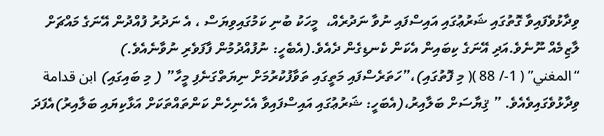ވިދާޅުވެފައިވާ ގޮތުގައި ޝަރުޢުގައި އައިސްފައި ނުވާ ނަދުރެއް،  މީހަކު ބުނި ކަމުގައިވިޔަސް ، އެ ނަދުރު ފުއްދުން އޭނަގެ މައްޗަށް ލާޒިމެއް ނޫނެވެ.އަދި އޭނަގެ ކިބައިން އެކަން ކެނޑިގެން ދެއެވެ.(އެބެހީ: ނުފުއްދުމުން ފާފަވެރި ނުވާނެއެވެ.)
“المغني” ( 1-/ 88 )( މި ފޮތުގައި)،”ހަތަރެސްފައި މަތީގައި ތަވާފުކުރުމަށް ނިޔަތްގަނެފި މީހާ” ( މި ބައިގައި) ابن قدامة ވިދާޅުވެގައިވެއެވެ. ” ޤިޔާސަށް ބަލާއިރު،(އެބަހީ: ޝަރުޢުގައި އައިސްފައިވާ އެހެނިހެން ކަންތައްތަކަށް އަޅާކިޔައި ބަލާއިރު)އެފަދަ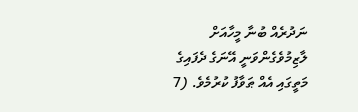ނަދުރެއް ބުނާ މީހާއަށް ލާޒިމުވެގެންވަނީ އޭނަގެ ދެފައިގެ މަތީގައި އެއް ޠަވާފު ކުރުމެވެ. (7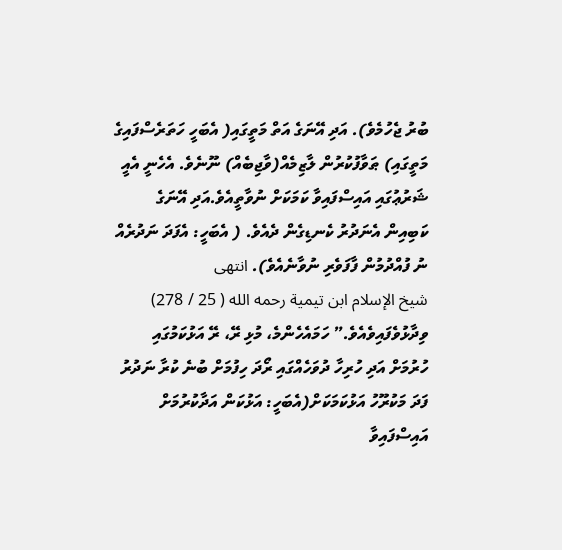ބުރު ޖެހުމެވެ). އަދި އޭނަގެ އަތް މަތީގައި( އެބަހީ ހަތަރެސްފައިގެ މަތީގައި) ޠަވާފުކުރުން ލާޒިމެއް(ވާޖިބެއް) ނޫނެވެ. އެހެނީ އެއީ ޝަރުޢުގައި އައިސްފައިވާ ކަމަކަށް ނުވާތީއެވެ.އަދި އޭނަގެ ކަބިއިން އެނަދުރު ކެނޑިގެން ދެއެވެ. ( އެބަހީ: އެފަދަ ނަދުރެއް ނު ފުއްދުމުން ފާފަވެރި ނުވާނެއެވެ). انتهى
شيخ الإسلام ابن تيمية رحمه الله ( 25 / 278) ވިދާޅުވެފައިވެއެވެ.” ހަމައެހެންމެ، މުޅި ރޭ، ރޭ އަޅުކަމުގައި ހުރުމަށް އަދި ހުރިހާ ދުވަހެއްގައި ރޯދަ ހިފުމަށް ބުނެ ކުރާ ނަދުރު ފަދަ މަކުރޫހު އަޅުކަމަކަށް(އެބަހީ: އަޅުކަން އަދާކުރުމަށް އައިސްފައިވާ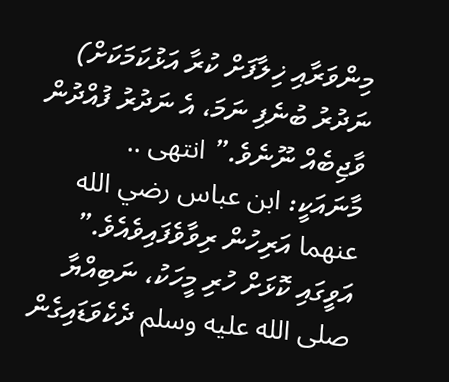މިންވަރާއި ޚިލާފަށް ކުރާ އަޅުކަމަކަށް) ނަދުރު ބުނެފި ނަމަ، އެ ނަދުރު ފުއްދުން ވާޖިބެއް ނޫނެވެ.” انتهى ..
މާނައަކީ: ابن عباس رضي الله عنهما އަރިހުން ރިވާވެފައިވެއެވެ.” އަވީގައި ކޮޅަށް ހުރި މީހަކު، ނަބިއްޔާ صلى الله عليه وسلم ދެކެވަޑައިގެން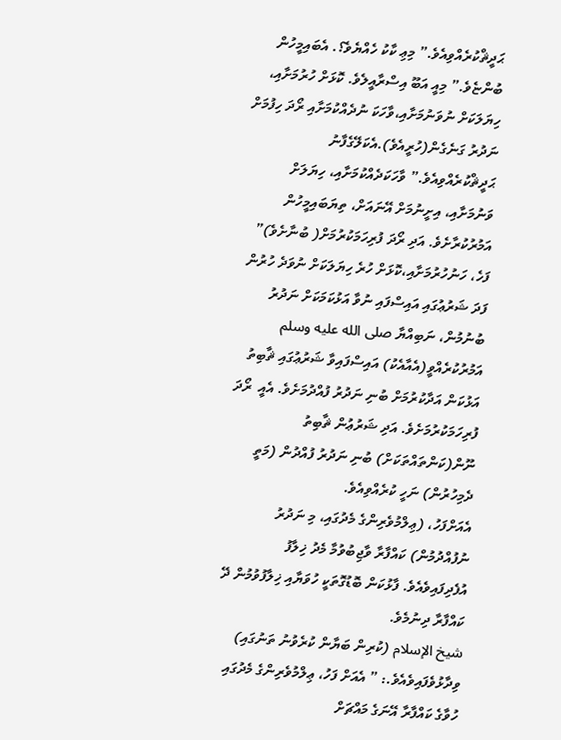ޙަދީޘްކުރެއްވިއެވެ.” މިޢި ކާކު ހެއްޔެވެ؟. އެބައިމީހުން ބުންޏެވެ.” މިއީ އަބޫ އިސްރާއީލެވެ. ކޮޅަށް ހުރުމަށާއި، ހިޔަލަކަށް ނުވަނުމަށާއި،ވާހަކަ ނުދެއްކުމަށާއި ރޯދަ ހިފުމަށް ނަދުރު ގަނެގެން(ހުރީއެވެ).އެކަލޭގެފާނު ޙަދީޘްކުރެއްވިއެވެ.” ވާހަކަދެއްކުމަށާއި، ހިޔަލަށް ވަނުމަށާއި، އިށީނުމަށް އޭނައަށް، ތިޔަބައިމީހުން އަމުރުކުރާށެވެ. އަދި ރޯދަ ފުރިހަމަކުރުމަށް( ބުނާށެވެ)”
ފަހެ، ހަނުހުރުމަށާއި،ކޮޅަށް ހުރެ ހިޔަލަކަށް ނުވަދެ ހުރުން ފަދަ ޝަރުޢުގައި އައިސްފައި ނުވާ އަޅުކަމަކަށް ނަދުރު ބުނުމުން، ނަބިއްޔާ صلى الله عليه وسلم އަމުރުކުރެއްވީ(އެއާއެކު) އައިސްފައިވާ ޝަރުޢުގައި ޘާބިތު އަޅުކަން އަދާކުރުމަށް ބުނި ނަދުރު ފުއްދުމަށެވެ. އެއީ  ރޯދަ ފުރިހަމަކުރުމަށެވެ. އަދި ޝަރުޢުން ޘާބިތު ނޫން(ކަންތައްތަކަށް) ބުނި ނަދުރު ފުއްދުން (މަތީ ދެމިހުރުން) ނަހީ ކުރެއްވިއެވެ.
އެއަށްފަހު، (ޢިލްމުވެރިންގެ މެދުގައި، މި ނަދުރު ނުފުއްދުމުން) ކައްފާރާ ވާޖިބުވުމާ މެދު ޚިލާފު އުފެދިފައިވެއެވެ. ފާޅުކަން ބޮޑުގޮތަކީ ހުވަޔާއި ޚިލާފުވުމުން ދޭ ކައްފާރާ ދިނުމެވެ.
شيخ الإسلام (ކުރިން ބަޔާން ކުރެވުނު ތަނުގައި) ވިދާޅުވެފައިވެއެވެ.: ” އެއަށް ފަހު، ޢިލްމުވެރިންގެ މެދުގައި ހުވާގެ ކައްފާރާ އޭނަގެ މައްޗަށް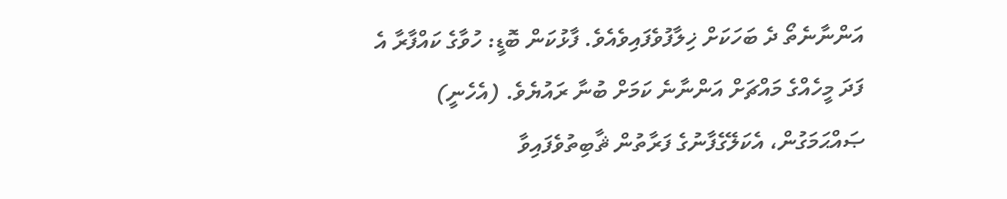އަންނާނެތޯ ދެ ބަހަކަށް ޚިލާފުވެފައިވެއެވެ. ފާޅުކަން ބޮޑީ: ހުވާގެ ކައްފާރާ އެ ފަދަ މީހެއްގެ މައްޗަށް އަންނާނެ ކަމަށް ބުނާ ރައުޔެވެ. (އެހެނީ) ޞައްޙަމަގުން، އެކަލޭގެފާނުގެ ފަރާތުން ޘާބިތުވެފައިވާ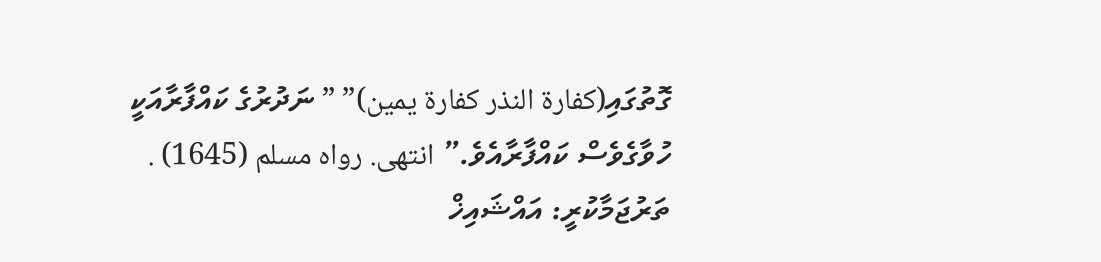ގޮތުގައި(كفارة النذر كفارة يمين)” ” ނަދުރުގެ ކައްފާރާއަކީ ހުވާގެވެސް ކައްފާރާއެވެ.” انتهى. رواه مسلم (1645) .
ތަރުޖަމާކުރީ: އައްޝައިޚް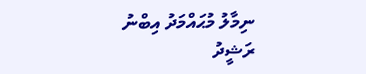ނިމާލު މުޙައްމަދު އިބްނު ރަޝީދު